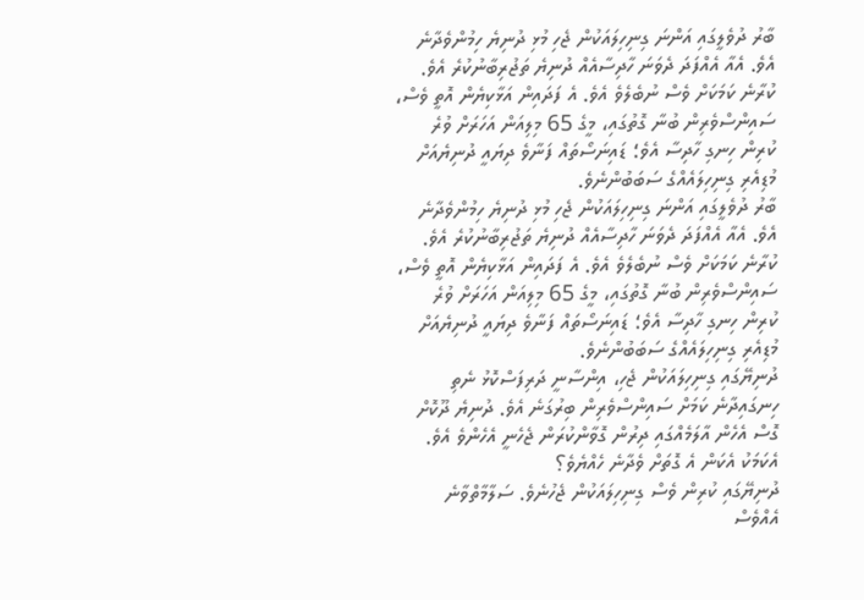ބާރު ދުވެލީގައި އަންނަ ގިނިހިލައަކުން ޖެހި މުޅި ދުނިޔެ ހިމުންވެދާނެ އެވެ. އެއާ އެއްފަދަ ދެވަނަ ހާދިސާއެއް ދުނިޔެ ތަޖުރިބާނުކުރެ އެވެ. ކުރާނެ ކަމަކަށް ވެސް ނުބެލެވެ އެވެ. އެ ފަދައިން އަޅާކިޔެން އޮތީ ވެސް، ސައިންސްވެރިން ބުނާ ގޮތުގައި، މީގެ 65 މިލިއަން އަހަރަށް ވުރެ ކުރިން ހިނގި ހާދިސާ އެވެ؛ ޑައިނަސޯތައް ފަނާވެ ދިޔައީ ދުނިޔެއަށް މުޑިއެރި ގިނިހިލައެއްގެ ސަބަބުންނެވެ.
ބާރު ދުވެލީގައި އަންނަ ގިނިހިލައަކުން ޖެހި މުޅި ދުނިޔެ ހިމުންވެދާނެ އެވެ. އެއާ އެއްފަދަ ދެވަނަ ހާދިސާއެއް ދުނިޔެ ތަޖުރިބާނުކުރެ އެވެ. ކުރާނެ ކަމަކަށް ވެސް ނުބެލެވެ އެވެ. އެ ފަދައިން އަޅާކިޔެން އޮތީ ވެސް، ސައިންސްވެރިން ބުނާ ގޮތުގައި، މީގެ 65 މިލިއަން އަހަރަށް ވުރެ ކުރިން ހިނގި ހާދިސާ އެވެ؛ ޑައިނަސޯތައް ފަނާވެ ދިޔައީ ދުނިޔެއަށް މުޑިއެރި ގިނިހިލައެއްގެ ސަބަބުންނެވެ.
ދުނިޔޭގައި ގިނިހިލައަކުން ޖެހި، އިންސާނީ ދަރިފަސްކޮޅު ނެތި ހިނގައިދާނެ ކަމަށް ސައިންސްވެރިން ބިރުގަނެ އެވެ. ދުނިޔެ ދޫކޮށް ގޮސް އެހެން އާލަމެއްގައި ދިރުން ގޮވާންކުރަން ޖެހެނީ އެހެންވެ އެވެ. އެކަމަކު އެކަން އެ ގޮތަށް ވެދާނެ ހެއްޔެވެ؟
ދުނިޔޭގައި ކުރިން ވެސް ގިނިހިލައަކުން ޖެހުނެވެ. ސަލާމާތްވާނެ އެއްވެސް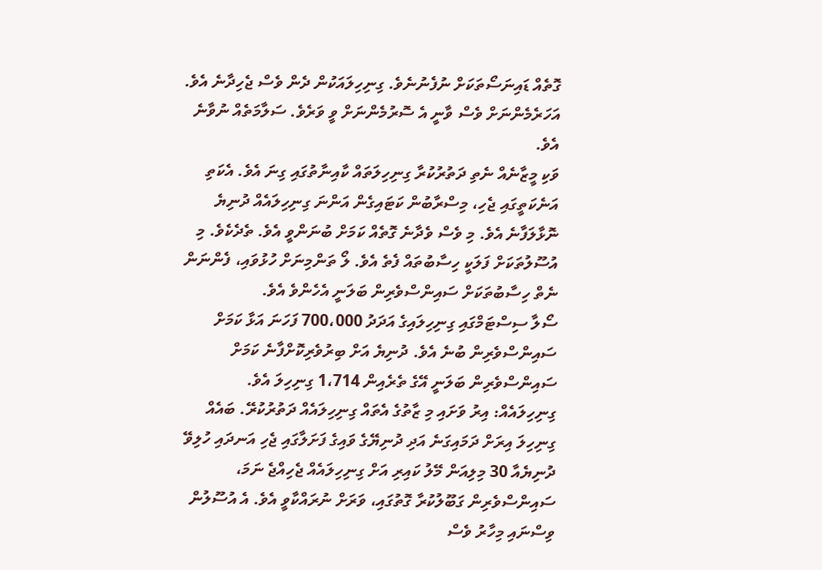ގޮތެއް ޑައިނަސޯތަކަށް ނުފެނުނެވެ. ގިނިހިލައަކުން ދެން ވެސް ޖެހިދާނެ އެވެ. އަހަރެމެންނަށް ވެސް ވާނީ އެ ސޮރުމެންނަށް ވީ ވަރެވެ. ސަލާމަތެއް ނުވާނެ އެވެ.
ވަކި މީޒާނެއް ނެތި ދަތުރުކުރާ ގިނިހިލަތައް ކާއިނާތުގައި ގިނަ އެވެ. އެކަތި އަނެކަތީގައި ޖެހި، މިސްރާބުން ކަޓައިގެން އަންނަ ގިނިހިލައެއް ދުނިޔެ ނޮޅާލަފާނެ އެވެ. މި ވެސް ވެދާނެ ގޮތެއް ކަމަށް ބުނަންވީ އެވެ. ތެދެކެވެ. މި އުސޫލުތަކަށް ފަލަކީ ހިސާބުތައް ފެތެ އެވެ. ލޯ ތަންމިނަށް ހުޅުވައި، ފެންނަން ނެތް ހިސާބުތަކަށް ސައިންސްވެރިން ބަލަނީ އެހެންވެ އެވެ.
ސޯލާ ސިސްޓަމްގައި ގިނިހިލައިގެ އަދަދު 700،000 ފަހަނަ އަޅާ ކަމަށް ސައިންސްވެރިން ބުނެ އެވެ. ދުނިޔެ އަށް ބިރުވެރިކޮށްފާނެ ކަމަށް ސައިންސްވެރިން ބަލަނީ އޭގެ ތެރެއިން 1،714 ގިނިހިލަ އެވެ.
ގިނިހިލައެއް: އިރު ވަށައި މި ޒާތުގެ އެތައް ގިނިހިލައެއް ދަތުރުކުރޭ. ބައެއް ގިނިހިލަ އިރަށް ދަމައިގަނެ އަދި ދުނިޔޭގެ ވައިގެ ފަށަލާގައި ޖެހި އަނދައި ހުލިވޭ
ދުނިޔެއާ 30 މިލިއަން މޭލު ކައިރި އަށް ގިނިހިލައެއް ޖެހިއްޖެ ނަމަ، ސައިންސްވެރިން ގަބޫލުކުރާ ގޮތުގައި، ވަރަށް ނުރައްކާވީ އެވެ. އެ އުސޫލުން ވިސްނައި މިހާރު ވެސް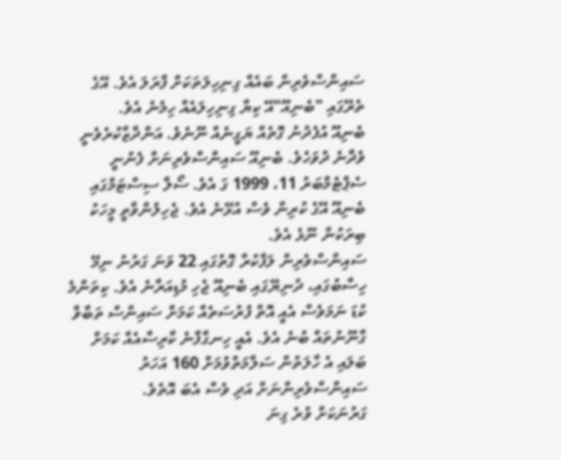ސައިންސްވެރިން ބައެއް ގިނިހިލަތަކަށް ފާރަލަ އެވެ. އޭގެ ތެރޭގައި "ބެނިއޫ"އޭ ކިޔާ ގިނިހިލައެއް ހިމެނެ އެވެ.
ބެނިއޫ އުފެދުނު ގޮތެއް ޔަގީނެއް ނޫނެވެ. އަންދާޒާކުރެވެނީ ވެދާނެ ދުވަހެވެ. ބެނިއޫ ސައިންސްވެރިނަށް ފެނުނީ ސެޕްޓެމްބަރު 11، 1999 ގަ އެވެ. ސޯލާ ސިސްޓަމްގައި ބެނިއޫ އޭގެ ކުރިން ވެސް އުޅޭނެ އެވެ. ޖެހިލުންވާތީ މީހަކު ބިރަކުން ނޫޅެ އެވެ.
ސައިންސްވެރިން ލަފާކުރާ ގޮތުގައި 22 ވަނަ ގަރުނު ނިމޭ ހިސާބުގައި، ދުނިޔޭގައި ބެނިއޫ ޖެހި މުޑިއަރާނެ އެވެ. ކިތަންމެ ކުޑަ ނަމަވެސް އެއީ އޮތް ފުރުސަތެއް ކަމަށް ސައިންސް ތަބާވާ ގާނޫނުތައް ބުނެ އެވެ. އެއީ ހިނގާފާނެ ކާރިސާއެއް ކަމަށް ބަލައި އެ ހާލަތުން ސަލާމަތްވުމަށް 160 އަހަރު ސައިންސްވެރިންނަށް އަދި ވެސް އެބަ އޮތެވެ.
ގަރުނަކަށް ވުރެ ގިނަ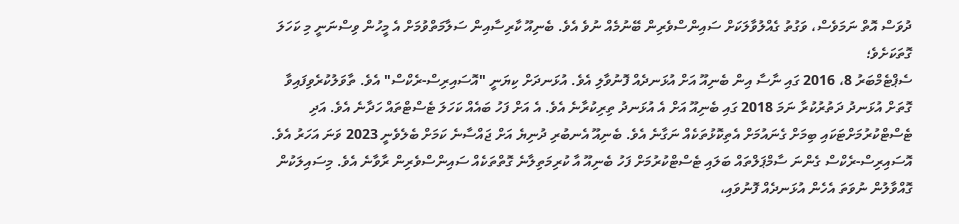ދުވަސް އޮތް ނަމަވެސް، ވަގުތު ގެއްލުވާލަކަށް ސައިންސްވެރިން ބޭނުމެއް ނުވެ އެވެ. ބެނިއޫ ކާރިސާއިން ސަލާމަތްވުމަށް އެ މީހުން ވިސްނަނީ މި ކަހަލަ ގޮތަކަށެވެ؛
ސެޕްޓެމްބަރު 8، 2016 ގައި ނާސާ އިން ބެނިއޫ އަށް އުޅަނދެއް ފޮނުވާލި އެވެ. އުޅަނދަށް ކިޔަނީ "އޮސައިރިސް-ރެކްސް" އެވެ. ތާވަލުކުރެވިފައިވާ ގޮތަށް އުޅަނދު ދަތުރުކުރާ ނަމަ 2018 ގައި ބެނިއޫ އަށް އެ އުޅަނދު ތިރިކުރާނެ އެވެ. އެ އަށް ފަހު ބައެއް ކަހަލަ ޓެސްޓްތައް ހަދާނެ އެވެ. އަދި ޓެސްޓްކުރުމަށްޓަކައި ބިމަށް ގެނައުމަށް އެތިކޮޅުތަކެއް ނަގާނެ އެވެ. ބެނިއޫ އެނބުރި ދުނިޔެ އަށް ޖައްސާނެ ކަމަށް ބެލެވެނީ 2023 ވަނަ އަހަރު އެވެ.
އޮސައިރިސް-ރެކްސް ގެންނަ ސާމްޕަލްތައް ބަލައި ޓެސްޓްކުރުމަށް ފަހު ބެނިއޫ އާ ކުރިމަތިލާނެ ގޮތްތަކެއް ސައިންސްވެރިން ރާވާނެ އެވެ. މިސައިލަކުން ގޮއްވާލުން ނުވަތަ އެހެން އުޅަނދެއް ފޮނުވައި،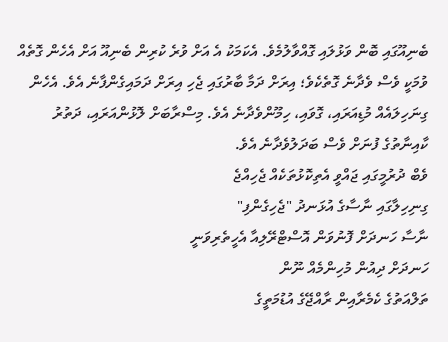ބެނިއޫގައި ބޮން ވަޅުލައި ގޮއްވާލުމެވެ. އެކަމަކު އެ އަށް ވުރެ ކުރިން ބެނިއޫ އަށް އެހެން ގޮތެއް ވުމަކީ ވެސް ވެދާނެ ގޮތެކެވެ؛ އިރަށް ދަމާ ބާރުގައި ޖެހި އިރަށް ދަމައިގެންފާނެ އެވެ. އެހެން ގިނަހިލައެއް މުޑިއަރައި، ގޮވައި، ހިމޫންވެދާނެ އެވެ. މިސްރާބަށް ލޮޅުންއަރައި، ދަތުރު ކާއިނާތުގެ ފުނަށް ވެސް ބަދަލުވެދާނެ އެވެ.
ވެބް ދުރުމީގައި ޖައްވީ އެތިކޮޅުތަކެއް ޖެހިއްޖެ
ގިނިހިލާގައި ނާސާގެ އުޅަނދު "ޖެހިގެންފި"
ނާސާ ހަނދަށް ފޮނުވަން އޮސްޓްރޭލިއާ އެހީތެރިވަނީ
ހަނދަށް ދިއުން މުހިންމެއް ނޫން
ތަލްއަތުގެ ކެމެރާއިން ރާއްޖޭގެ އުޑުމަތީގެ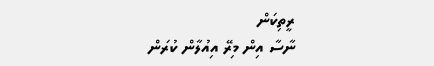ރީތިކަން
ނާސާ އިން މިރޭ އިއުލާން ކުރަން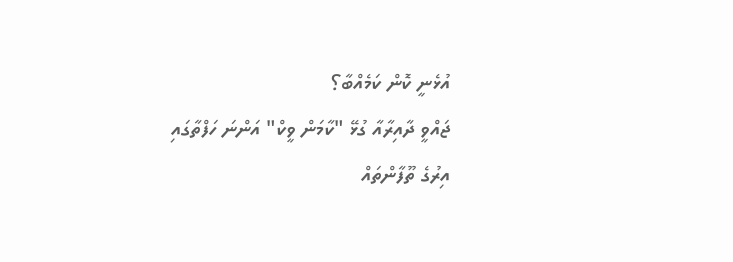އުޅެނީ ކޮން ކަމެއްބާ؟
ޖައްވީ ދާއިރާއާ ގުޅޭ "ކާމަން ވީކް" އަންނަ ހަފްތާގައި
އިރުގެ ތޫފާންތައް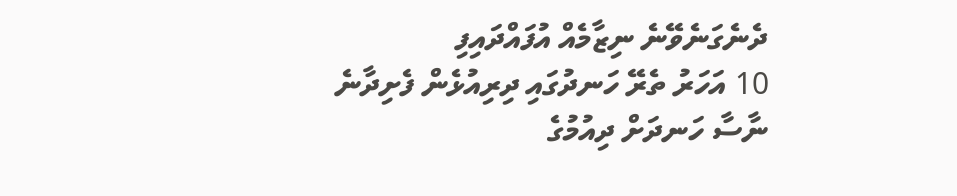ދެނެގަނެވޭނެ ނިޒާމެއް އުފައްދައިފި
10 އަހަރު ތެރޭ ހަނދުގައި ދިރިއުޅެން ފެށިދާނެ
ނާސާ ހަނދަށް ދިއުމުގެ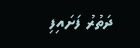ދަތުރު ފަށައިފި